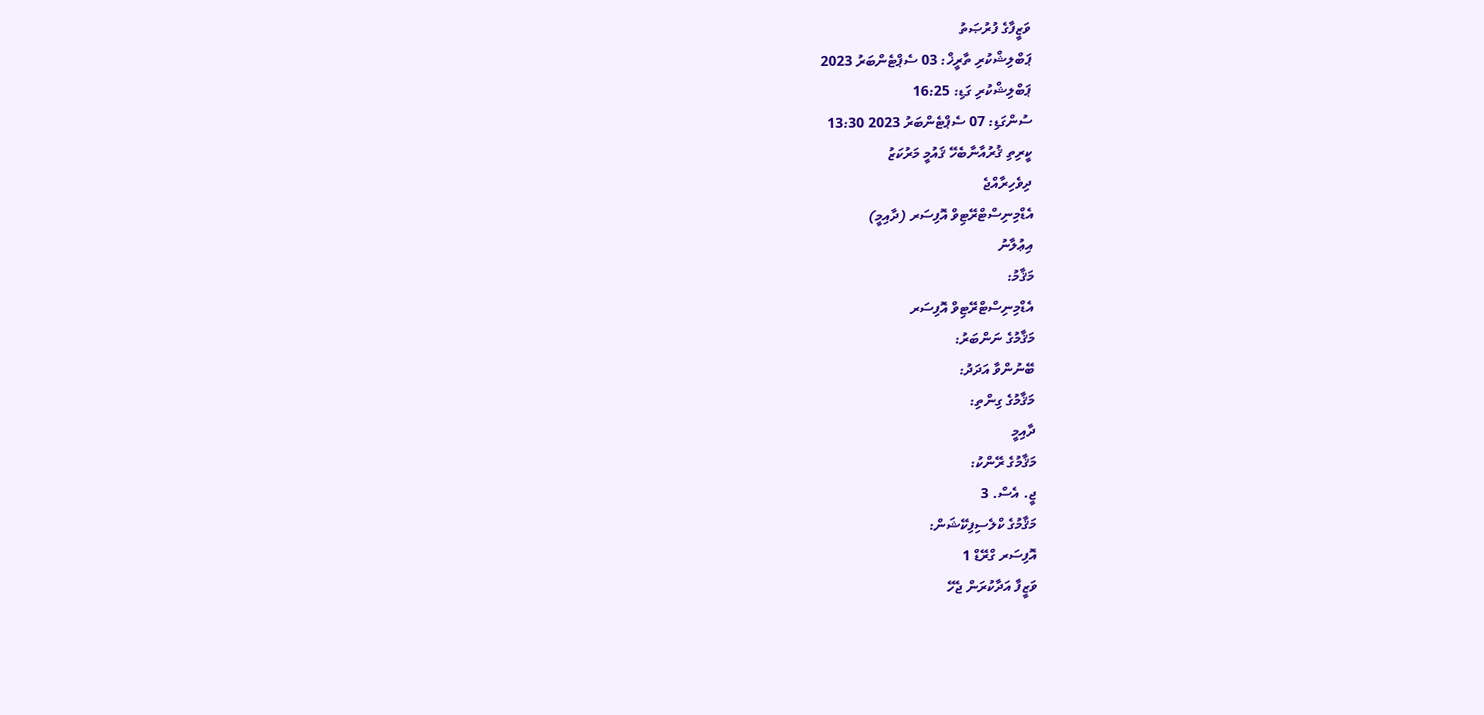ވަޒީފާގެ ފުރުޞަތު
ޕަބްލިޝްކުރި ތާރީޚް: 03 ސެޕްޓެންބަރު 2023
ޕަބްލިޝްކުރި ގަޑި: 16:25
ސުންގަޑި: 07 ސެޕްޓެންބަރު 2023 13:30
ކީރިތި ޤުރުއާނާބެހޭ ޤައުމީ މަރުކަޒު
ދިވެހިރާއްޖެ
އެޑްމިނިސްޓްރޭޓިވް އޮފިސަރ (ދާއިމީ)
އިޢުލާނު
މަޤާމު:
އެޑްމިނިސްޓްރޭޓިވް އޮފިސަރ
މަޤާމުގެ ނަންބަރު:
ބޭނުންވާ އަދަދު:
މަޤާމުގެ ގިންތި:
ދާއިމީ
މަޤާމުގެ ރޭންކު:
ޖީ. އެސް. 3
މަޤާމުގެ ކްލެސިފިކޭޝަން:
އޮފިސަރ ގްރޭޑް 1
ވަޒީފާ އަދާކުރަން ޖެހޭ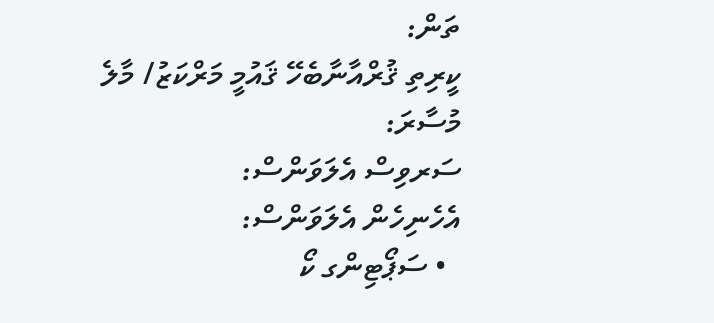ތަން:
ކީރިތި ޤުރްއާނާބެހޭ ޤައުމީ މަރްކަޒު/ މާލެ
މުސާރަ:
ސަރވިސް އެލަވަންސް:
އެހެނިހެން އެލަވަންސް:
  • ސަޕޯޓިންގ ކޯ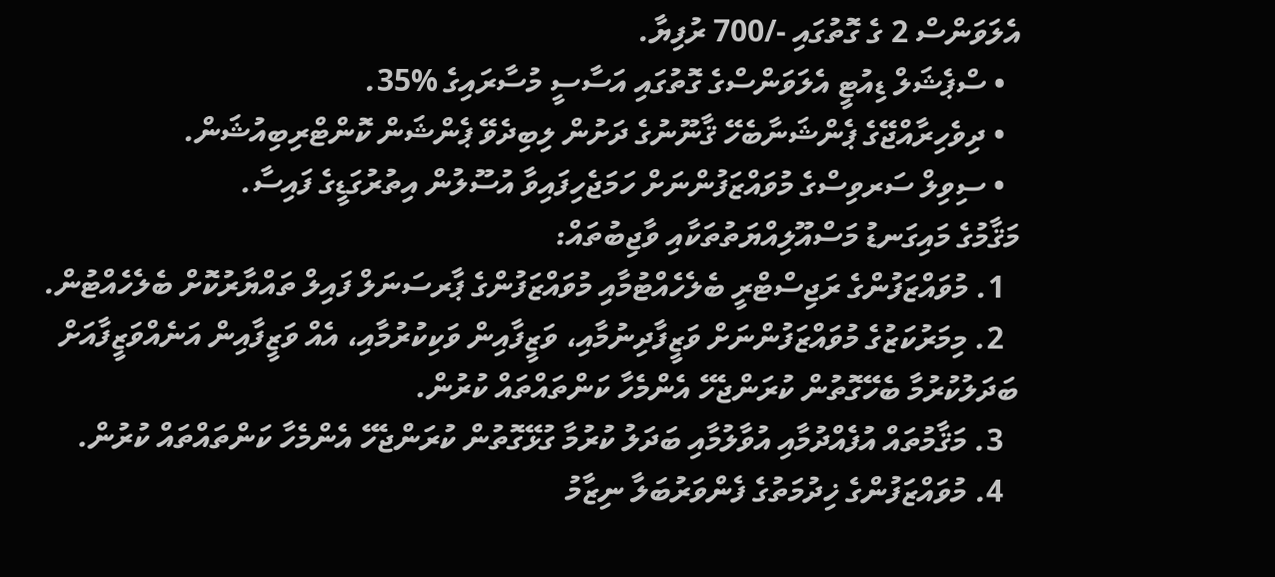އެލަވަންސް 2 ގެ ގޮތުގައި -/700 ރުފިޔާ.
  • ސްޕެޝަލް ޑިއުޓީ އެލަވަންސްގެ ގޮތުގައި އަސާސީ މުސާރައިގެ %35.
  • ދިވެހިރާއްޖޭގެ ޕެންޝަނާބެހޭ ޤާނޫނުގެ ދަށުން ލިބިދެވޭ ޕެންޝަން ކޮންޓްރިބިއުޝަން.
  • ސިވިލް ސަރވިސްގެ މުވައްޒަފުންނަށް ހަމަޖެހިފައިވާ އުސޫލުން އިތުރުގަޑީގެ ފައިސާ.
މަޤާމުގެ މައިގަނޑު މަސްއޫލިއްޔަތުތަކާއި ވާޖިބުތައް:
  1. މުވައްޒަފުންގެ ރަޖިސްޓްރީ ބެލެހެއްޓުމާއި މުވައްޒަފުންގެ ޕާރސަނަލް ފައިލް ތައްޔާރުކޮށް ބެލެހެއްޓުން.
  2. މިމަރުކަޒުގެ މުވައްޒަފުންނަށް ވަޒީފާދިނުމާއި، ވަޒީފާއިން ވަކިކުރުމާއި، އެއް ވަޒީފާއިން އަނެއްވަޒީފާއަށް ބަދަލުކުރުމާ ބެހޭގޮތުން ކުރަންޖެހޭ އެންމެހާ ކަންތައްތައް ކުރުން.
  3. މަޤާމުތައް އުފެއްދުމާއި އުވާލުމާއި ބަދަލު ކުރުމާ ގުޅޭގޮތުން ކުރަންޖެހޭ އެންމެހާ ކަންތައްތައް ކުރުން.
  4. މުވައްޒަފުންގެ ޚިދުމަތުގެ ފެންވަރުބަލާ ނިޒާމު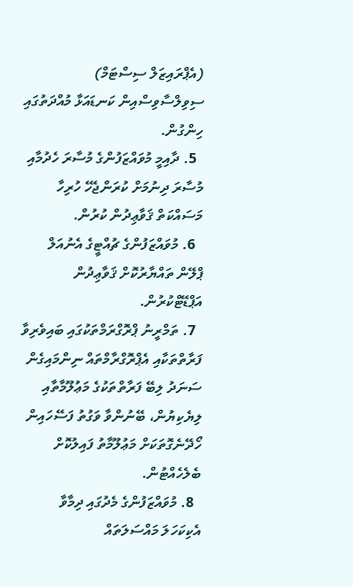(އެޕްރައިޒަލް ސިސްޓަމް) ސިވިލްސާވިސްއިން ކަނޑައަޅާ މުއްދަތުގައި ހިންގުން.
  5. ދާއިމީ މުވައްޒަފުންގެ މުސާރަ ހެދުމާއި މުސާރަ ދިނުމަށް ކުރަންޖެހޭ ހުރިހާ މަސައްކަތް ޤަވާޢިދުން ކުރުން.
  6. މުވައްޒަފުންގެ ޗުއްޓީގެ އެނުއަލް ޕްލޭން ތައްޔާރުކޮށް ޤަވާޢިދުން އަޕްޑޭޓްކުރުން.
  7. ތަމްރީނު ޕްރޮގްރަމްތަކުގައި ބައިވެރިވާ ފަރާތްތަކާއި އެޕްރޮގްރާމްތައް ނިންމައިގެން ސަނަދު ލިބޭ ފަރާތްތަކުގެ މަޢުލޫމާތާއި ލިޔެކިޔުން، ބޭނުންވާ ވަގުތު ފަސޭހައިން ހޯދޭނެގޮތަކަށް މަޢުލޫމާތު ފައިލުކޮށް ބެލެހެއްޓުން.
  8. މުވައްޒަފުންގެ މެދުގައި ދިމާވާ އެކިކަހަލަ މައްސަލަތައް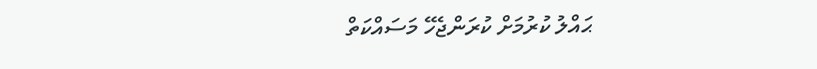ޙައްލު ކުރުމަށް ކުރަންޖެހޭ މަސައްކަތް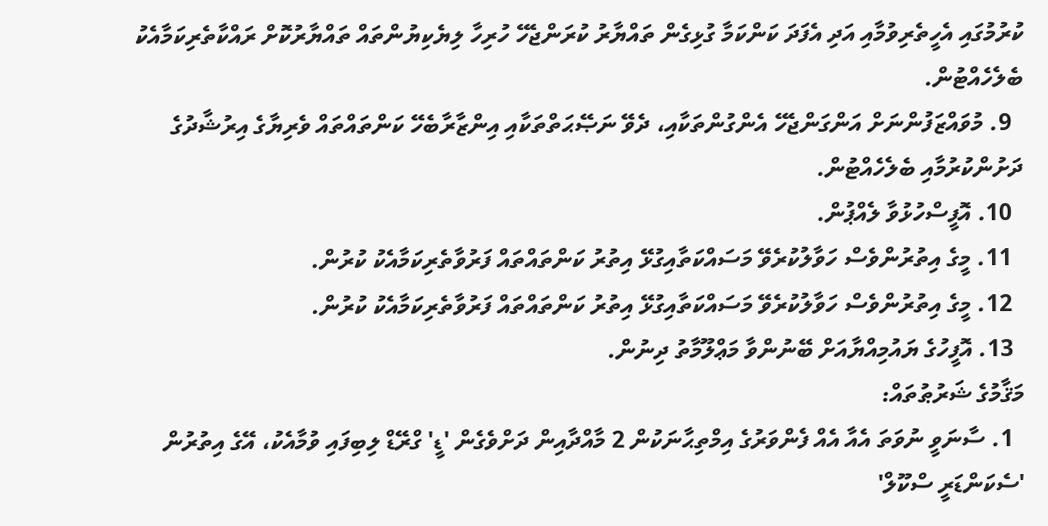ކުރުމުގައި އެހީތެރިވުމާއި އަދި އެފަދަ ކަންކަމާ ގުޅިގެން ތައްޔާރު ކުރަންޖެހޭ ހުރިހާ ލިޔެކިޔުންތައް ތައްޔާރުކޮށް ރައްކާތެރިކަމާއެކު ބެލެހެއްޓުން.
  9. މުވައްޒަފުންނަށް އަންގަންޖެހޭ އެންގުންތަކާއި، ދެވޭ ނަޞޭޙަތްތަކާއި އިންޒާރާބެހޭ ކަންތައްތައް ވެރިޔާގެ އިރުޝާދުގެ ދަށުންކުރުމާއި ބެލެހެއްޓުން.
  10. އޮފީސްހުޅުވާ ލެއްޕުން.
  11. މީގެ އިތުރުންވެސް ހަވާލުކުރެވޭ މަސައްކަތާއިގުޅޭ އިތުރު ކަންތައްތައް ފަރުވާތެރިކަމާއެކު ކުރުން.
  12. މީގެ އިތުރުންވެސް ހަވާލުކުރެވޭ މަސައްކަތާއިގުޅޭ އިތުރު ކަންތައްތައް ފަރުވާތެރިކަމާއެކު ކުރުން.
  13. އޮފީހުގެ ޔައުމިއްޔާއަށް ބޭނުންވާ މަޢްލޫމާތު ދިނުން.
މަޤާމުގެ ޝަރުޠުތައް:
  1. ސާނަވީ ނުވަތަ އެއާ އެއް ފެންވަރުގެ އިމްތިޙާނަކުން 2 މާއްދާއިން ދަށްވެގެން 'ޑީ' ގްރޭޑް ލިބިފައި ވުމާއެކު، އޭގެ އިތުރުން 'ސެކަންޑަރީ ސްކޫލް'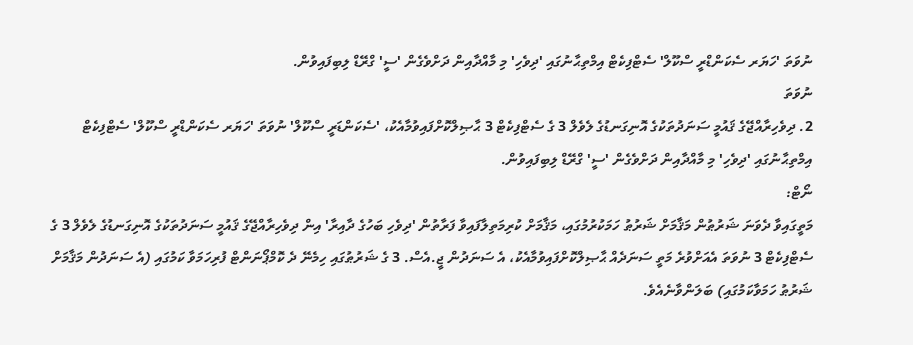ނުވަތަ 'ހަޔަރ ސެކަންޑްރީ ސްކޫލް' ސެޓްފިކެޓް އިމްތިޙާނުގައި 'ދިވެހި' މި މާއްދާއިން ދަށްވެގެން 'ސީ' ގްރޭޑް ލިބިފައިވުން.
ނުވަތަ
2. ދިވެހިރާއްޖޭގެ ޤައުމީ ސަނަދުތަކުގެ އޮނިގަނޑުގެ ލެވެލް 3 ގެ ސެޓްފިކެޓް 3 ޙާޞިލްކޮށްފައިވުމާއެކު، 'ސެކަންޑަރީ ސްކޫލް' ނުވަތަ 'ހަޔަރ ސެކަންޑްރީ ސްކޫލް' ސެޓްފިކެޓް އިމްތިޙާނުގައި 'ދިވެހި' މި މާއްދާއިން ދަށްވެގެން 'ސީ' ގްރޭޑް ލިބިފައިވުން.
ނޯޓް:
މަތީގައިވާ ދެވަނަ ޝަރުޠުން މަޤާމަށް ޝަރުޠު ހަމަކުރުމުގައި، މަޤާމަށް ކުރިމަތިލާފައިވާ ފަރާތުން 'ދިވެހި ބަހުގެ ދާއިރާ' އިން ދިވެހިރާއްޖޭގެ ޤައުމީ ސަނަދުތަކުގެ އޮނިގަނޑުގެ ލެވެލް 3 ގެ ސެޓްފިކެޓް 3 ނުވަތަ އެއަށްވުރެ މަތީ ސަނަދެއް ޙާޞިލްކޮށްފައިވުމާއެކު، އެ ސަނަދުން ޖީ.އެސް. 3 ގެ ޝަރުޠުގައި ހިމެނޭ ދެ ކޮމްޕޯނަންޓް ފުރިހަމަވާ ކަމުގައި (އެ ސަނަދުން މަޤާމަށް ޝަރުޠު ހަމަވާކަމުގައި) ބަލަންވާނެއެވެ.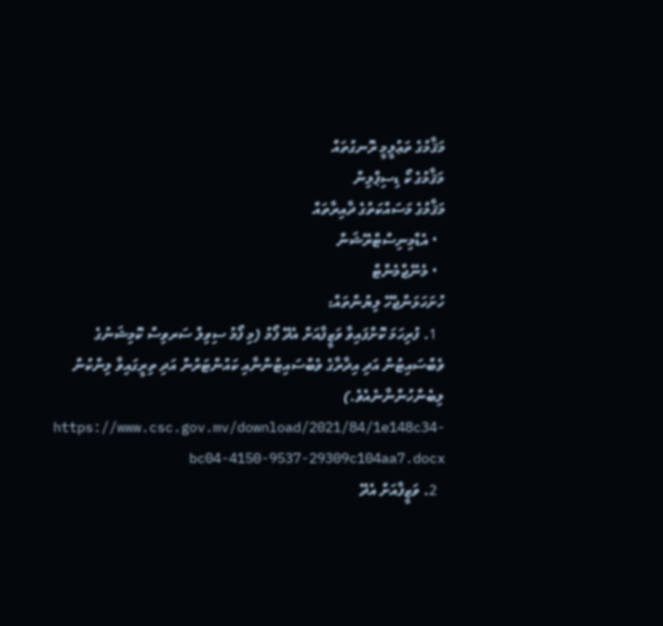މަޤާމުގެ ތަޢުލީމީ ރޮނގުތައް
މަޤާމުގެ ކޯ ޑިސިޕްލިން
މަޤާމުގެ މަސައްކަތުގެ ދާއިރާތައް
  • އެޑްމިނިސްޓްރޭޝަން
  • މެނޭޖްމެންޓް
ހުށަހަޅަންޖެހޭ ލިޔުންތައް:
  1. ފުރިހަމަ ކޮށްފައިވާ ވަޒީފާއަށް އެދޭ ފޯމު (މި ފޯމު ސިވިލް ސަރވިސް ކޮމިޝަނުގެ ވެބްސައިޓުން އަދި އިދާރާގެ ވެބްސައިޓުންނާއި ކައުންޓަރުން އަދި ތިރީގައިވާ ލިންކުން ލިބެންހުންނާނެއެވެ.)  https://www.csc.gov.mv/download/2021/84/1e148c34-bc04-4150-9537-29309c104aa7.docx
  2. ވަޒީފާއަށް އެދޭ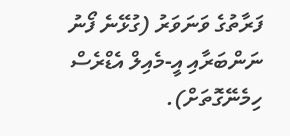ފަރާތުގެ ވަނަވަރު (ގުޅޭނެ ފޯނު ނަންބަރާއި އީ-މެއިލް އެޑްރެސް ހިމެނޭގޮތަށް).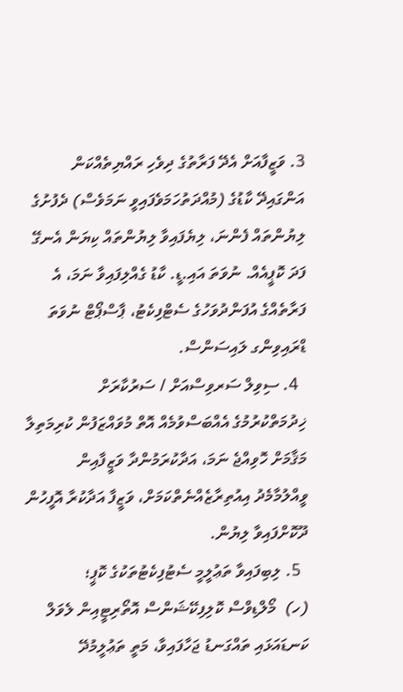3. ވަޒީފާއަށް އެދޭ ފަރާތުގެ ދިވެހި ރައްޔިތެއްކަން އަންގައިދޭ ކާޑުގެ (މުއްދަތުހަމަވެފައިވީ ނަމަވެސް) ދެފުށުގެ ލިޔުންތައް ފެންނަ، ލިޔެފައިވާ ލިޔުންތައް ކިޔަން އެނގޭ ފަދަ ކޮޕީއެއް. ނުވަތަ އައި.ޑީ. ކާޑު ގެއްލިފައިވާ ނަމަ، އެ ފަރާތެއްގެ އުފަންދުވަހުގެ ސެޓްފިކެޓު، ޕާސްޕޯޓް ނުވަތަ ޑްރައިވިންގ ލައިސަންސް.
  4. ސިވިލް ސަރވިސްއަށް / ސަރުކާރަށް ޚިދުމަތްކުރުމުގެ އެއްބަސްވުމެއް އޮތް މުވައްޒަފުން ކުރިމަތިލާ މަޤާމަށް ހޮވިއްޖެ ނަމަ، އަދާކުރަމުންދާ ވަޒީފާއިން ވީއްލުމާމެދު އިއުތިރާޒެއްނެތްކަމަށް، ވަޒީފާ އަދާކުރާ އޮފީހުން ދޫކޮށްފައިވާ ލިޔުން.
  5. ލިބިފައިވާ ތަޢުލީމީ ސެޓުފިކެޓުތަކުގެ ކޮޕީ؛
(ހ)  މޯލްޑިވްސް ކޮލިފިކޭޝަންސް އޮތޯރިޓީއިން ލެވަލް ކަނޑައަޅައި ތައްގަނޑު ޖަހާފައިވާ، މަތީ ތަޢުލީމުދޭ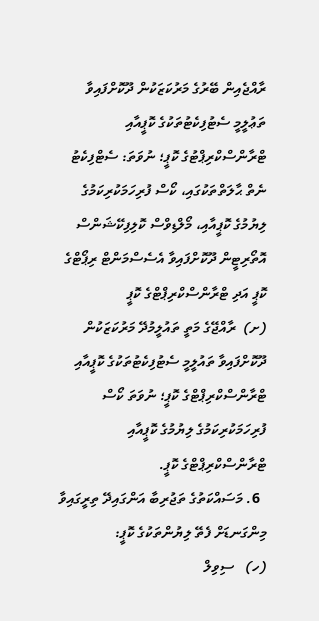ރާއްޖެއިން ބޭރުގެ މަރުކަޒަކުން ދޫކޮށްފައިވާ ތަޢުލީމީ ސެޓުފިކެޓުތަކުގެ ކޮޕީއާއި ޓްރާންސްކްރިޕްޓުގެ ކޮޕީ؛ ނުވަތަ: ސެޓްފިކެޓު ނެތް ޙާލަތްތަކުގައި، ކޯސް ފުރިހަމަކުރިކަމުގެ ލިޔުމުގެ ކޮޕީއާއި، މޯލްޑިވްސް ކޮލިފިކޭޝަންސް އޮތޯރިޓީން ދޫކޮށްފައިވާ އެސެސްމަންޓް ރިޕޯޓްގެ ކޮޕީ އަދި ޓްރާންސްކްރިޕްޓްގެ ކޮޕީ
(ށ)  ރާއްޖޭގެ މަތީ ތައުލީމުދޭ މަރުކަޒަކުން ދޫކޮށްފައިވާ ތައުލީމީ ސެޓުފިކެޓުތަކުގެ ކޮޕީއާއި ޓްރާންސްކްރިޕްޓްގެ ކޮޕީ؛ ނުވަތަ ކޯސް ފުރިހަމަކުރިކަމުގެ ލިޔުމުގެ ކޮޕީއާއި ޓްރާންސްކްރިޕްޓްގެ ކޮޕީ.
  6. މަސައްކަތުގެ ތަޖުރިބާ އަންގައިދޭ ތިރީގައިވާ މިންގަނޑަށް ފެތޭ ލިޔުންތަކުގެ ކޮޕީ:
(ހ)   ސިވިލް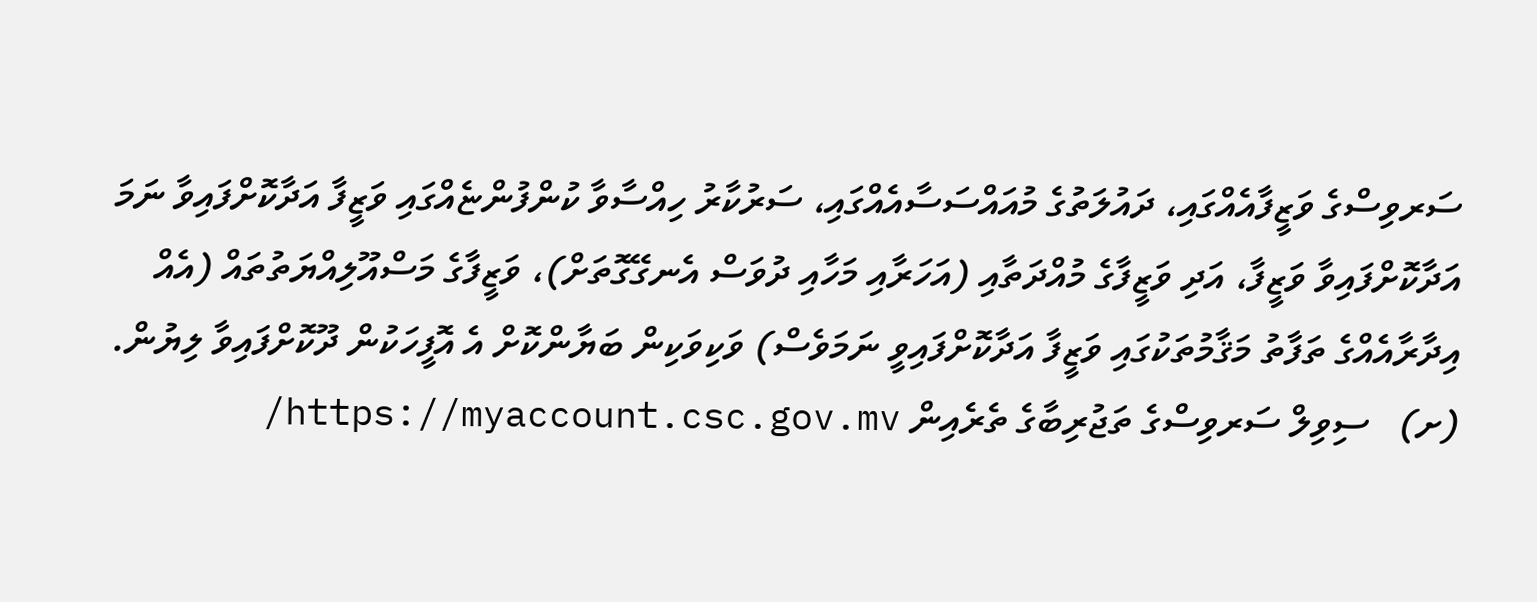ސަރވިސްގެ ވަޒީފާއެއްގައި، ދައުލަތުގެ މުއައްސަސާއެއްގައި، ސަރުކާރު ހިއްސާވާ ކުންފުންޏެއްގައި ވަޒީފާ އަދާކޮށްފައިވާ ނަމަ އަދާކޮށްފައިވާ ވަޒީފާ، އަދި ވަޒީފާގެ މުއްދަތާއި (އަހަރާއި މަހާއި ދުވަސް އެނގޭގޮތަށް)، ވަޒީފާގެ މަސްއޫލިއްޔަތުތައް (އެއް އިދާރާއެއްގެ ތަފާތު މަޤާމުތަކުގައި ވަޒީފާ އަދާކޮށްފައިވީ ނަމަވެސް) ވަކިވަކިން ބަޔާންކޮށް އެ އޮފީހަކުން ދޫކޮށްފައިވާ ލިޔުން.
(ށ)   ސިވިލް ސަރވިސްގެ ތަޖުރިބާގެ ތެރެއިން https://myaccount.csc.gov.mv/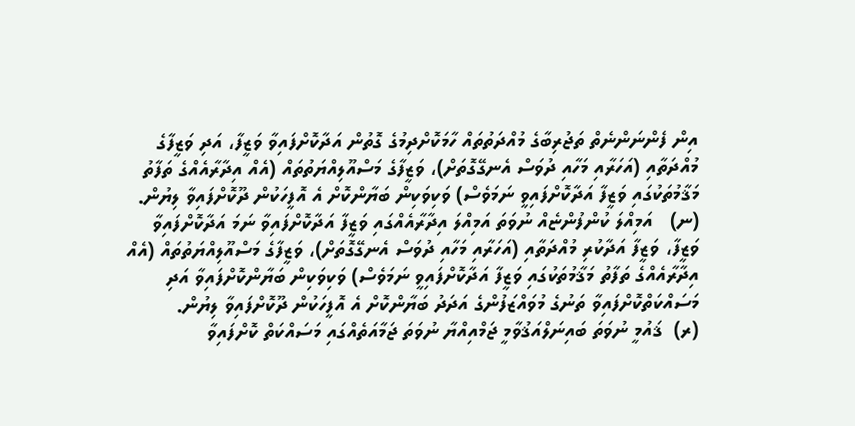އިން ފެންނަންނެތް ތަޖުރިބާގެ މުއްދަތުތައް ހާމަކޮށްދިމުގެ ގޮތުން އަދާކޮށްފައިވާ ވަޒީފާ، އަދި ވަޒީފާގެ މުއްދަތާއި (އަހަރާއި މަހާއި ދުވަސް އެނގޭގޮތަށް)، ވަޒީފާގެ މަސްއޫލިއްޔަތުތައް (އެއް އިދާރާއެއްގެ ތަފާތު މަޤާމުތަކުގައި ވަޒީފާ އަދާކޮށްފައިވީ ނަމަވެސް) ވަކިވަކިން ބަޔާންކޮށް އެ އޮފީހަކުން ދޫކޮށްފައިވާ ލިޔުން.
(ނ)   އަމިއްލަ ކުންފުންޏެއް ނުވަތަ އަމިއްލަ އިދާރާއެއްގައި ވަޒީފާ އަދާކޮށްފައިވާ ނަމަ އަދާކޮށްފައިވާ ވަޒީފާ، ވަޒީފާ އަދާކުރި މުއްދަތާއި (އަހަރާއި މަހާއި ދުވަސް އެނގޭގޮތަށް)، ވަޒީފާގެ މަސްއޫލިއްޔަތުތައް (އެއް އިދާރާއެއްގެ ތަފާތު މަޤާމުތަކުގައި ވަޒީފާ އަދާކޮށްފައިވީ ނަމަވެސް) ވަކިވަކިން ބަޔާންކޮށްފައިވާ އަދި މަސައްކަތްކޮށްފައިވާ ތަނުގެ މުވައްޒަފުންގެ އަދަދު ބަޔާންކޮށް އެ އޮފީހަކުން ދޫކޮށްފައިވާ ލިޔުން.
(ރ)  ޤައުމީ ނުވަތަ ބައިނަލްއަޤުވާމީ ޖަމްއިއްޔާ ނުވަތަ ޖަމާއަތެއްގައި މަސައްކަތް ކޮށްފައިވާ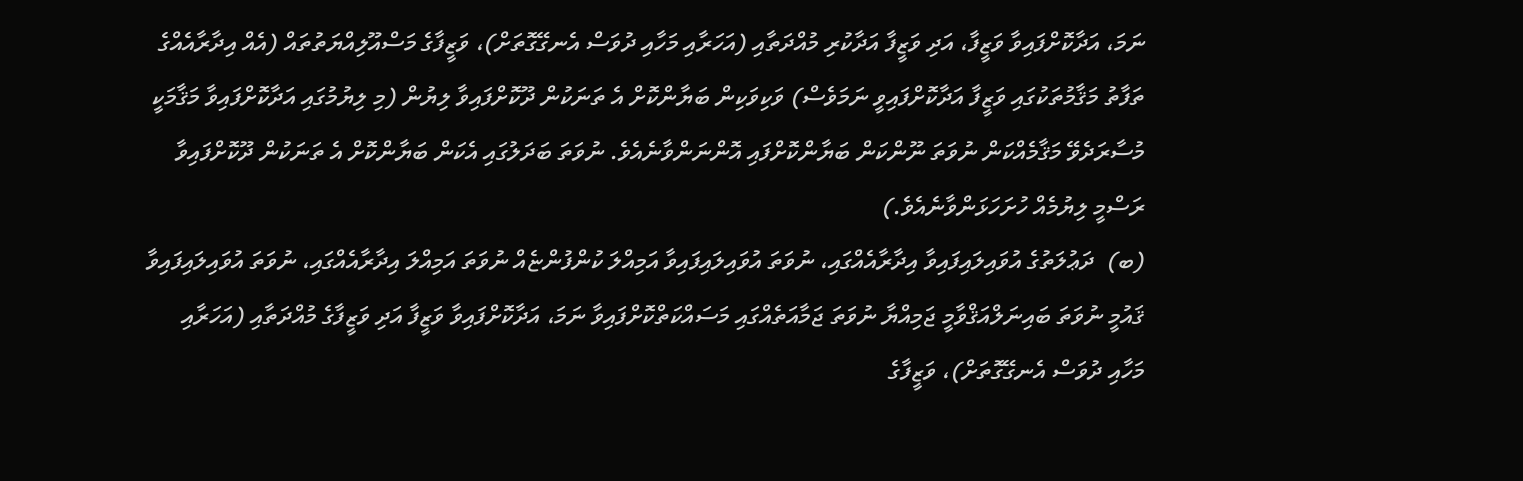ނަމަ، އަދާކޮށްފައިވާ ވަޒީފާ، އަދި ވަޒީފާ އަދާކުރި މުއްދަތާއި (އަހަރާއި މަހާއި ދުވަސް އެނގޭގޮތަށް)، ވަޒީފާގެ މަސްއޫލިއްޔަތުތައް (އެއް އިދާރާއެއްގެ ތަފާތު މަޤާމުތަކުގައި ވަޒީފާ އަދާކޮށްފައިވީ ނަމަވެސް) ވަކިވަކިން ބަޔާންކޮށް އެ ތަނަކުން ދޫކޮށްފައިވާ ލިޔުން (މި ލިޔުމުގައި އަދާކޮށްފައިވާ މަޤާމަކީ މުސާރަދެވޭ މަޤާމެއްކަން ނުވަތަ ނޫންކަން ބަޔާންކޮށްފައި އޮންނަންވާނެއެވެ. ނުވަތަ ބަދަލުގައި އެކަން ބަޔާންކޮށް އެ ތަނަކުން ދޫކޮށްފައިވާ ރަސްމީ ލިޔުމެއް ހުށަހަޅަންވާނެއެވެ.)
(ބ)  ދަޢުލަތުގެ އުވައިލައިފައިވާ އިދާރާއެއްގައި، ނުވަތަ އުވައިލައިފައިވާ އަމިއްލަ ކުންފުންޏެއް ނުވަތަ އަމިއްލަ އިދާރާއެއްގައި، ނުވަތަ އުވައިލައިފައިވާ ޤައުމީ ނުވަތަ ބައިނަލްއަޤްވާމީ ޖަމިއްޔާ ނުވަތަ ޖަމާއަތެއްގައި މަސައްކަތްކޮށްފައިވާ ނަމަ، އަދާކޮށްފައިވާ ވަޒީފާ އަދި ވަޒީފާގެ މުއްދަތާއި (އަހަރާއި މަހާއި ދުވަސް އެނގޭގޮތަށް)، ވަޒީފާގެ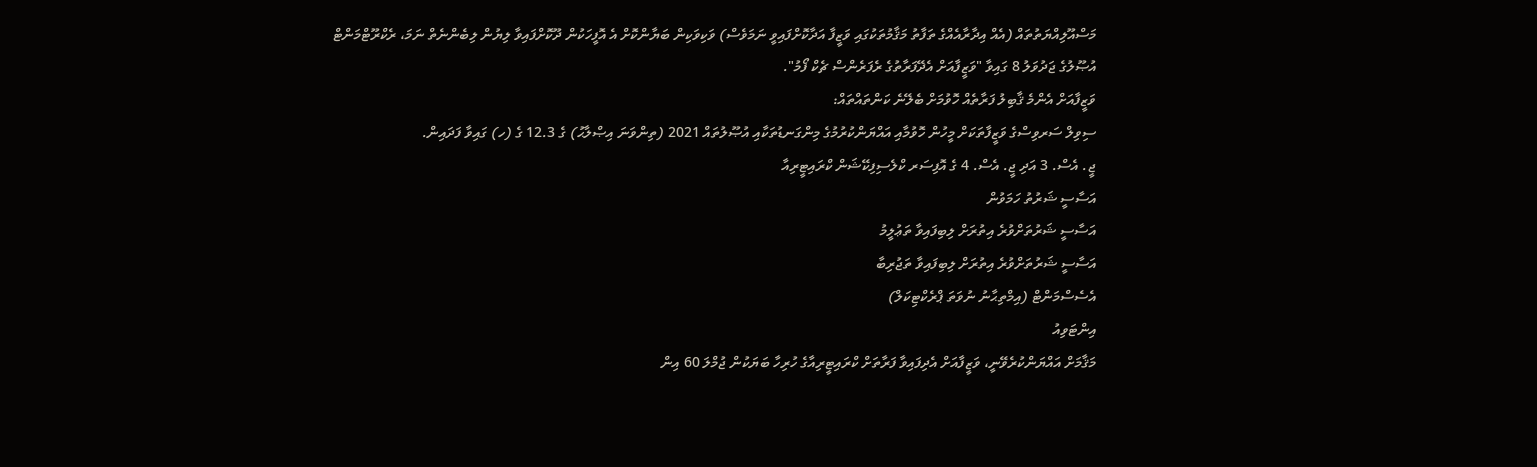މަސްއޫލިއްޔަތުތައް (އެއް އިދާރާއެއްގެ ތަފާތު މަޤާމުތަކުގައި ވަޒީފާ އަދާކޮށްފައިވީ ނަމަވެސް) ވަކިވަކިން ބަޔާންކޮށް އެ އޮފީހަކުން ދޫކޮށްފައިވާ ލިޔުން ލިބެންނެތް ނަމަ، ރެކްރޫޓްމަންޓް އުޞޫލުގެ ޖަދުވަލު 8 ގައިވާ "ވަޒީފާއަށް އެދޭފަރާތުގެ ރެފަރެންސް ޗެކް ފޯމު".
ވަޒީފާއަށް އެންމެ ޤާބިލު ފަރާތެއް ހޮވުމަށް ބެލޭނެ ކަންތައްތައް:
ސިވިލް ސަރވިސްގެ ވަޒީފާތަކަށް މީހުން ހޮވުމާއި އައްޔަންކުރުމުގެ މިންގަނޑުތަކާއި އުޞޫލުތައް 2021 (ތިންވަނަ އިޞްލާޙު) ގެ 12.3 ގެ (ހ) ގައިވާ ފަދައިން.
ޖީ. އެސް. 3 އަދި ޖީ. އެސް. 4 ގެ އޮފިސަރ ކްލެސިފިކޭޝަން ކްރައިޓީރިއާ
އަސާސީ ޝަރުތު ހަމަވުން
އަސާސީ ޝަރުތަށްވުރެ އިތުރަށް ލިބިފައިވާ ތަޢުލީމު
އަސާސީ ޝަރުތަށްވުރެ އިތުރަށް ލިބިފައިވާ ތަޖުރިބާ
އެސެސްމަންޓް (އިމްތިޙާނު ނުވަތަ ޕްރެކްޓިކަލް)
އިންޓަވިއު
މަޤާމަށް އައްޔަންކުރެވޭނީ، ވަޒީފާއަށް އެދިފައިވާ ފަރާތަށް ކްރައިޓީރިއާގެ ހުރިހާ ބަޔަކުން ޖުމްލަ 60 އިން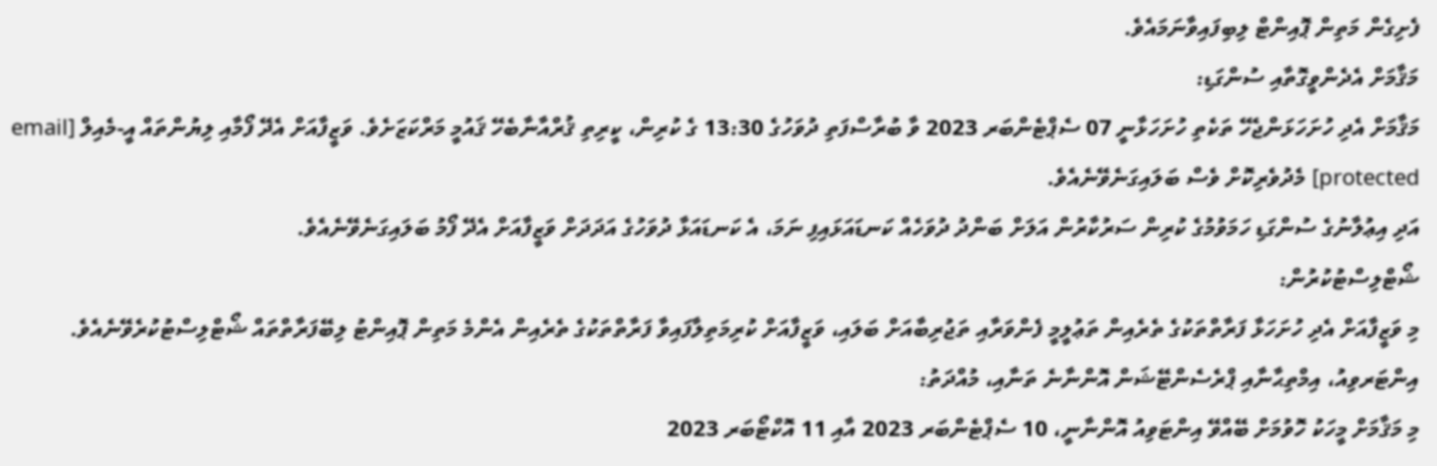ފެށިގެން މަތިން ޕޮއިންޓް ލިބިފައިވާނަމައެވެ.
މަޤާމަށް އެދެންވީގޮތާއި ސުންގަޑި:
މަޤާމަށް އެދި ހުށަހަޅަންޖެހޭ ތަކެތި ހުށަހަޅާނީ 07 ސެޕްޓެންބަރ 2023 ވާ ބުރާސްފަތި ދުވަހުގެ 13:30 ގެ ކުރިން، ކީރިތި ޤުރްއާނާބެހޭ ޤައުމީ މަރްކަޒަށެވެ. ވަޒީފާއަށް އެދޭ ފޯމާއި ލިޔުންތައް އީ-މެއިލް [email protected] މެދުވެރިކޮށް ވެސް ބަލައިގަނެވޭނެއެވެ.
އަދި އިޢުލާނުގެ ސުންގަޑި ހަމަވުމުގެ ކުރިން ސަރުކާރުން އަލަށް ބަންދު ދުވަހެއް ކަނޑައަޅައިފި ނަމަ، އެ ކަނޑައަޅާ ދުވަހުގެ އަދަދަށް ވަޒީފާއަށް އެދޭ ފޯމު ބަލައިގަނެވޭނެއެވެ.
ޝޯޓްލިސްޓުކުރުން:
މި ވަޒީފާއަށް އެދި ހުށަހަޅާ ފަރާތްތަކުގެ ތެރެއިން ތަޢުލީމީ ފެންވަރާއި ތަޖުރިބާއަށް ބަލައި، ވަޒީފާއަށް ކުރިމަތިލާފައިވާ ފަރާތްތަކުގެ ތެރެއިން އެންމެ މަތިން ޕޮއިންޓު ލިބޭފަރާތްތައް ޝޯޓްލިސްޓުކުރެވޭނެއެވެ.
އިންޓަރވިއު، އިމްތިޙާނާއި ޕްރެސެންޓޭޝަން އޮންނާނެ ތަނާއި، މުއްދަތު:
މި މަޤާމަށް މީހަކު ހޮވުމަށް ބޭއްވޭ އިންޓަވިއު އޮންނާނީ، 10 ސެޕްޓެންބަރ 2023 އާއި 11 އޮކްޓޯބަރ 2023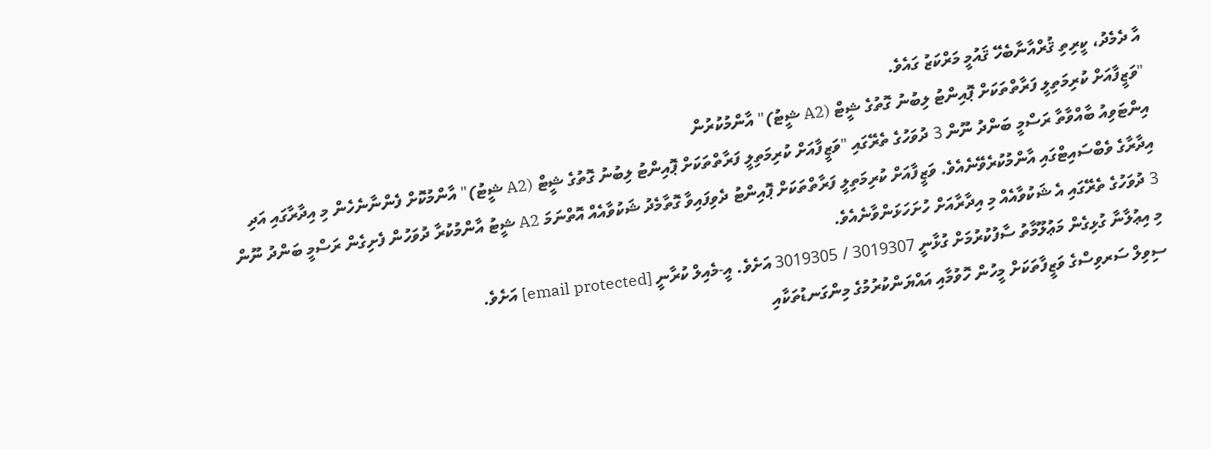އާ ދެމެދު، ކީރިތި ޤުރްއާނާބެހޭ ޤައުމީ މަރްކަޒު ގައެވެ.
"ވަޒީފާއަށް ކުރިމަތިލީ ފަރާތްތަކަށް ޕޮއިންޓު ލިބުނު ގޮތުގެ ޝީޓް (A2 ޝީޓު)" އާންމުކުރުން
އިންޓަވިއު ބާއްވާތާ ރަސްމީ ބަންދު ނޫން 3 ދުވަހުގެ ތެރޭގައި "ވަޒީފާއަށް ކުރިމަތިލީ ފަރާތްތަކަށް ޕޮއިންޓު ލިބުނު ގޮތުގެ ޝީޓް (A2 ޝީޓު)" އާންމުކޮށް ފެންނާނެހެން މި އިދާރާގައި އަދި އިދާރާގެ ވެބްސައިޓްގައި އާންމުކުރެވޭނެއެވެ. ވަޒީފާއަށް ކުރިމަތިލީ ފަރާތްތަކަށް ޕޮއިންޓު ދެވިފައިވާ ގޮތާމެދު ޝަކުވާއެއް އޮތްނަމަ A2 ޝީޓު އާންމުކުރާ ދުވަހުން ފެށިގެން ރަސްމީ ބަންދު ނޫން 3 ދުވަހުގެ ތެރޭގައި އެ ޝަކުވާއެއް މި އިދާރާއަށް ހުށަހަޅަންވާނެއެވެ.
މި އިޢުލާނާ ގުޅިގެން މަޢުލޫމާތު ސާފުކުރުމަށް ގުޅާނީ 3019307 / 3019305 އަށެވެ. އީ-މެއިލް ކުރާނީ [email protected] އަށެވެ.
ސިވިލް ސަރވިސްގެ ވަޒީފާތަކަށް މީހުން ހޮވުމާއި އައްޔަންކުރުމުގެ މިންގަނޑުތަކާއި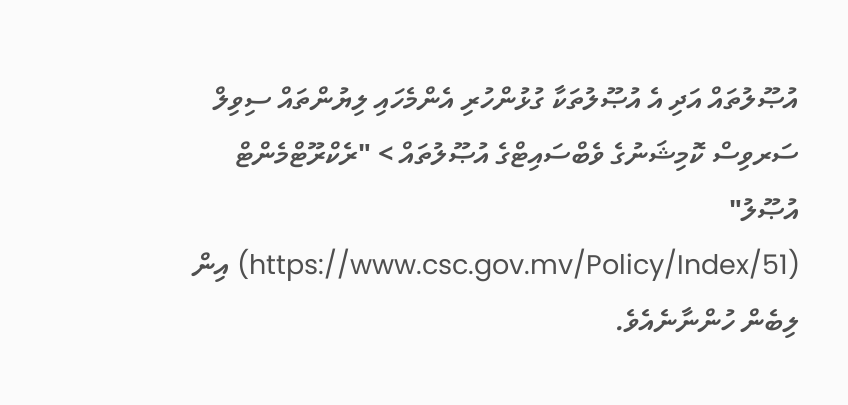އުޞޫލުތައް އަދި އެ އުޞޫލުތަކާ ގުޅުންހުރި އެންމެހައި ލިޔުންތައް ސިވިލް ސަރވިސް ކޮމިޝަނުގެ ވެބްސައިޓްގެ އުޞޫލުތައް > "ރެކްރޫޓްމެންޓް އުޞޫލު" (https://www.csc.gov.mv/Policy/Index/51) އިން ލިބެން ހުންނާނެއެވެ.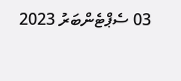03 ސެޕްޓެންބަރު 2023